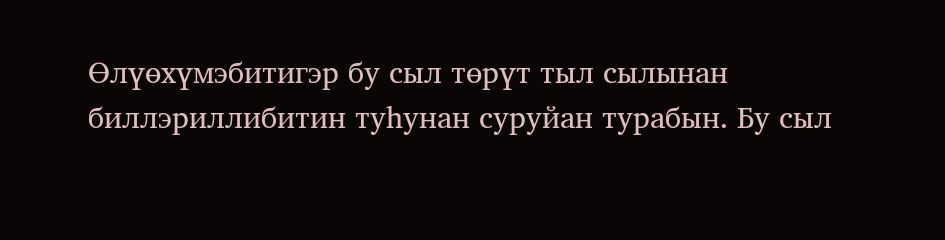Өлүөхүмэбитигэр бу сыл төрүт тыл сылынан биллэриллибитин туһунан суруйан турабын. Бу сыл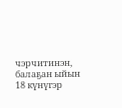чэрчитинэн, балаҕан ыйын 18 күнүгэр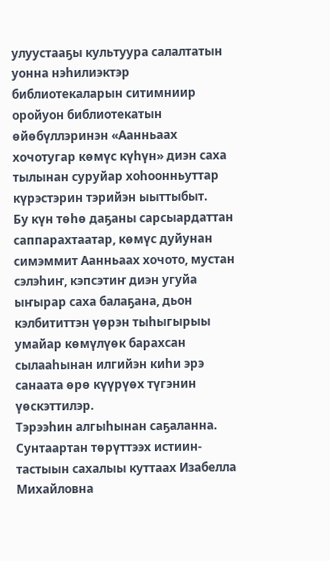улуустааҕы культуура салалтатын уонна нэһилиэктэр библиотекаларын ситимниир оройуон библиотекатын өйөбүллэринэн «Аанньаах хочотугар көмүс күһүн» диэн саха тылынан суруйар хоһоонньуттар күрэстэрин тэрийэн ыыттыбыт.
Бу күн төһө даҕаны сарсыардаттан саппарахтаатар, көмүс дуйунан симэммит Аанньаах хочото, мустан сэлэһиҥ, кэпсэтиҥ диэн угуйа ыҥырар саха балаҕана, дьон кэлбититтэн үөрэн тыһыгырыы умайар көмүлүөк барахсан сылааһынан илгийэн киһи эрэ санаата өрө күүрүөх түгэнин үөскэттилэр.
Тэрээһин алгыһынан саҕаланна. Сунтаартан төрүттээх истиин-тастыын сахалыы куттаах Изабелла Михайловна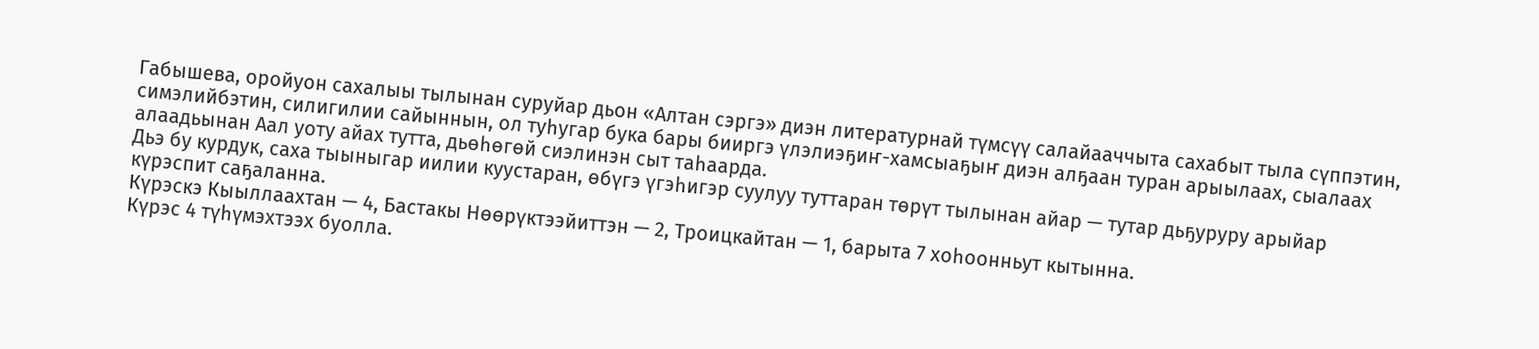Габышева, оройуон сахалыы тылынан суруйар дьон «Алтан сэргэ» диэн литературнай түмсүү салайааччыта сахабыт тыла сүппэтин, симэлийбэтин, силигилии сайыннын, ол туһугар бука бары бииргэ үлэлиэҕиҥ-хамсыаҕыҥ диэн алҕаан туран арыылаах, сыалаах алаадьынан Аал уоту айах тутта, дьөһөгөй сиэлинэн сыт таһаарда.
Дьэ бу курдук, саха тыыныгар иилии куустаран, өбүгэ үгэһигэр суулуу туттаран төрүт тылынан айар — тутар дьҕуруру арыйар күрэспит саҕаланна.
Күрэскэ Кыыллаахтан — 4, Бастакы Нөөрүктээйиттэн — 2, Троицкайтан — 1, барыта 7 хоһоонньут кытынна.
Күрэс 4 түһүмэхтээх буолла.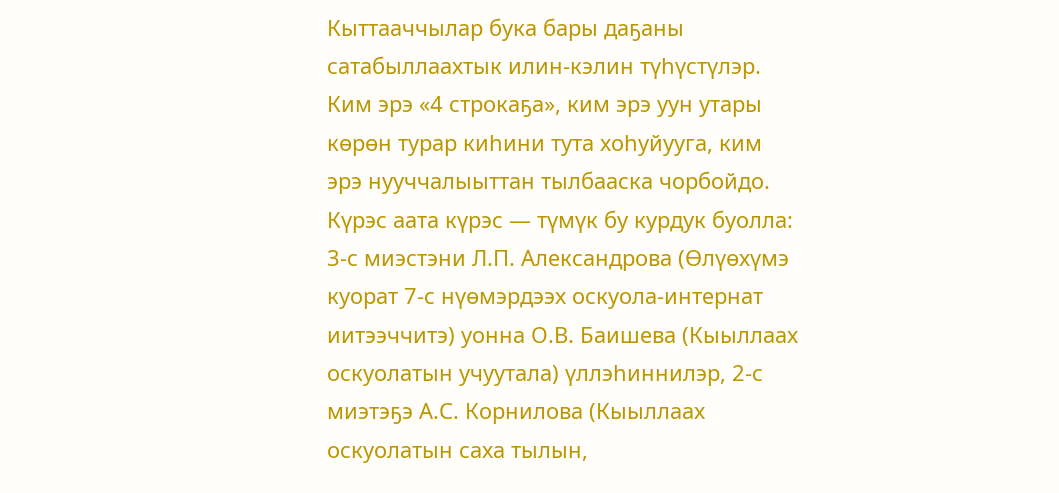Кыттааччылар бука бары даҕаны сатабыллаахтык илин-кэлин түһүстүлэр. Ким эрэ «4 строкаҕа», ким эрэ уун утары көрөн турар киһини тута хоһуйууга, ким эрэ нууччалыыттан тылбааска чорбойдо. Күрэс аата күрэс — түмүк бу курдук буолла: 3-с миэстэни Л.П. Александрова (Өлүөхүмэ куорат 7-с нүөмэрдээх оскуола-интернат иитээччитэ) уонна О.В. Баишева (Кыыллаах оскуолатын учуутала) үллэһиннилэр, 2-с миэтэҕэ А.С. Корнилова (Кыыллаах оскуолатын саха тылын,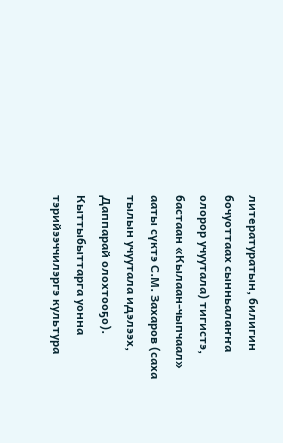литературатын, билигин бочуоттаах сынньалаҥҥа олорор учуутала) тигистэ, бастаан «Кылаан-чыпчаал» ааты сүктэ С.М. Захаров (саха тылын учуутала идэлээх, Даппарай олохтооҕо).
Кыттыбыттарга уонна тэрийээччилэргэ культура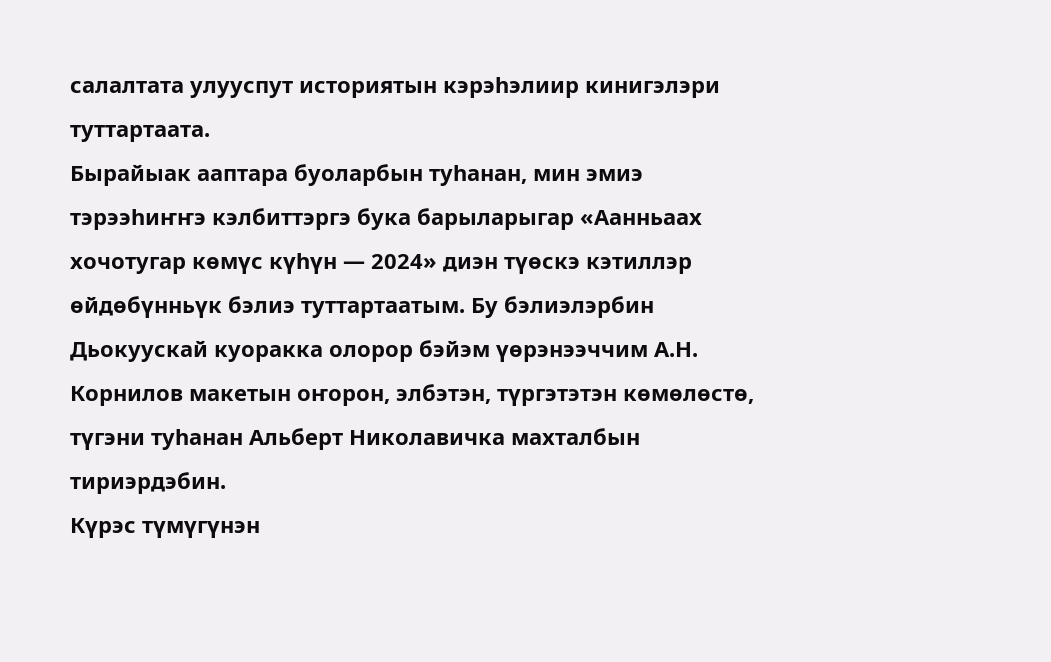салалтата улууспут историятын кэрэһэлиир кинигэлэри туттартаата.
Бырайыак ааптара буоларбын туһанан, мин эмиэ тэрээһиҥҥэ кэлбиттэргэ бука барыларыгар «Аанньаах хочотугар көмүс күһүн — 2024» диэн түөскэ кэтиллэр өйдөбүнньүк бэлиэ туттартаатым. Бу бэлиэлэрбин Дьокуускай куоракка олорор бэйэм үөрэнээччим А.Н. Корнилов макетын оҥорон, элбэтэн, түргэтэтэн көмөлөстө, түгэни туһанан Альберт Николавичка махталбын тириэрдэбин.
Күрэс түмүгүнэн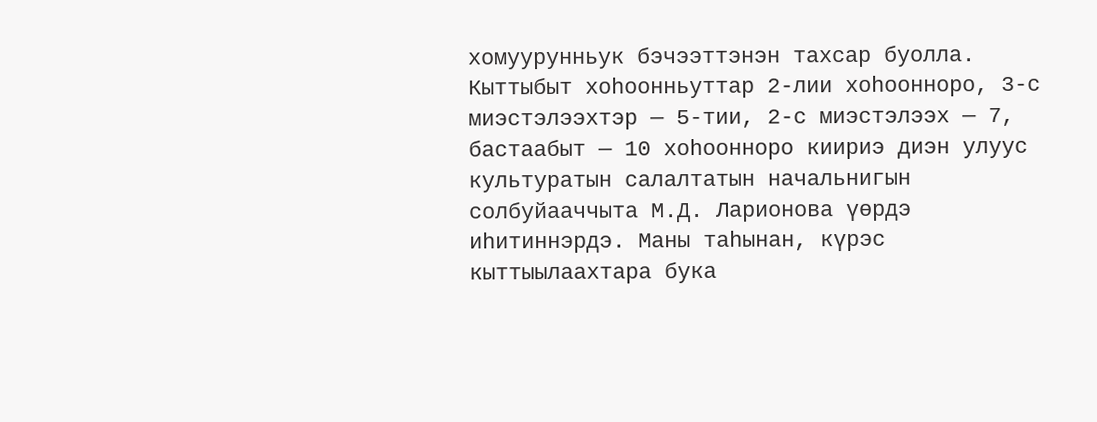хомуурунньук бэчээттэнэн тахсар буолла. Кыттыбыт хоһоонньуттар 2-лии хоһоонноро, 3-с миэстэлээхтэр — 5-тии, 2-с миэстэлээх — 7, бастаабыт — 10 хоһоонноро киириэ диэн улуус культуратын салалтатын начальнигын солбуйааччыта М.Д. Ларионова үөрдэ иһитиннэрдэ. Маны таһынан, күрэс кыттыылаахтара бука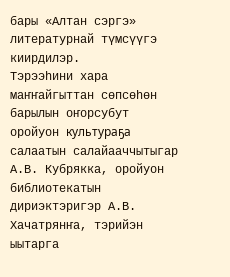бары «Алтан сэргэ» литературнай түмсүүгэ киирдилэр.
Тэрээһини хара маҥҥайгыттан сөпсөһөн барылын оҥорсубут оройуон культураҕа салаатын салайааччытыгар А.В. Кубрякка, оройуон библиотекатын дириэктэригэр А.В. Хачатрянҥа, тэрийэн ыытарга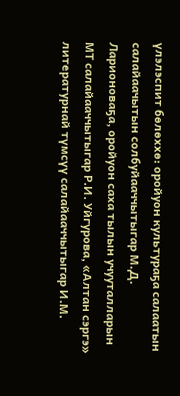үлэлэспит бөлөххө: оройуон культураҕа салаатын салайаачытын солбуйааччытыгар М.Д. Ларионоваҕа, оройуон саха тылын учууталларын МТ салайааччытыгар Р.И. Уйгурова, «Алтан сэргэ» литературнай түмсүү салайааччытыгар И.М.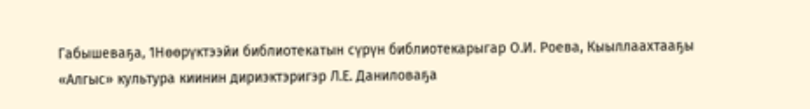Габышеваҕа, 1Нөөрүктээйи библиотекатын сүрүн библиотекарыгар О.И. Роева, Кыыллаахтааҕы «Алгыс» культура киинин дириэктэригэр Л.Е. Даниловаҕа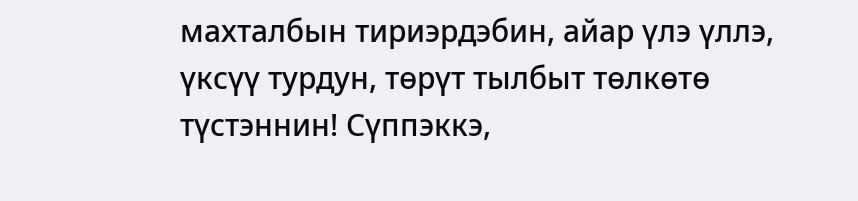махталбын тириэрдэбин, айар үлэ үллэ, үксүү турдун, төрүт тылбыт төлкөтө түстэннин! Сүппэккэ,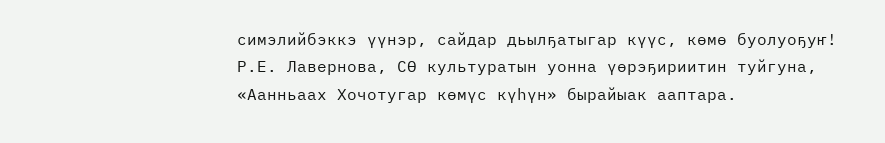симэлийбэккэ үүнэр, сайдар дьылҕатыгар күүс, көмө буолуоҕуҥ!
Р.Е. Лавернова, СӨ культуратын уонна үөрэҕириитин туйгуна,
«Аанньаах Хочотугар көмүс күһүн» бырайыак ааптара.